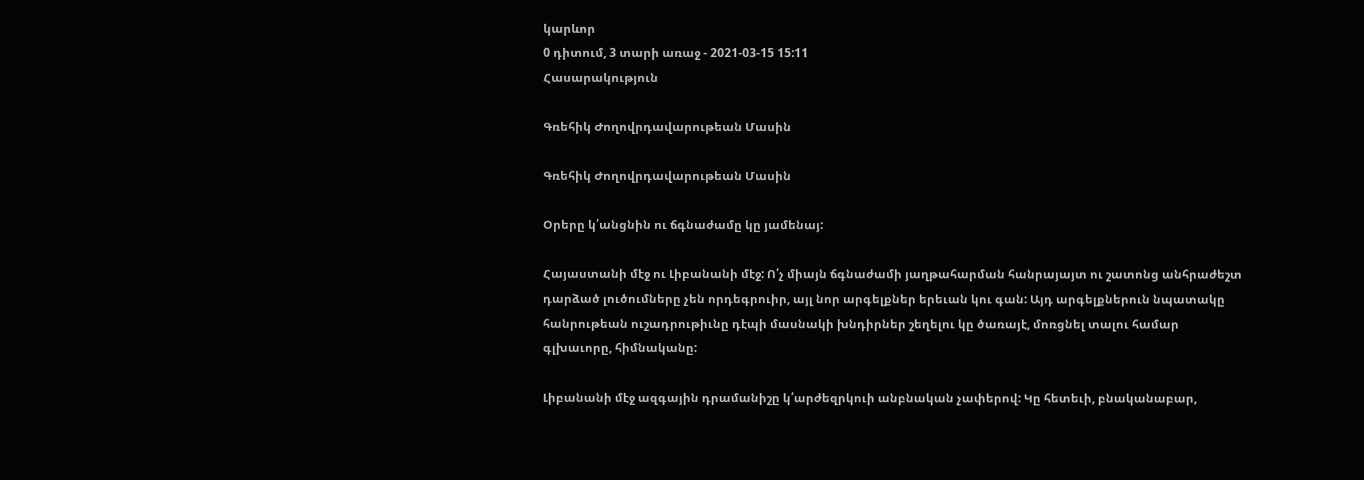կարևոր
0 դիտում, 3 տարի առաջ - 2021-03-15 15:11
Հասարակություն

Գռեհիկ Ժողովրդավարութեան Մասին

Գռեհիկ Ժողովրդավարութեան Մասին

Օրերը կ՛անցնին ու ճգնաժամը կը յամենայ:

Հայաստանի մէջ ու Լիբանանի մէջ: Ո՛չ միայն ճգնաժամի յաղթահարման հանրայայտ ու շատոնց անհրաժեշտ դարձած լուծումները չեն որդեգրուիր, այլ նոր արգելքներ երեւան կու գան: Այդ արգելքներուն նպատակը հանրութեան ուշադրութիւնը դէպի մասնակի խնդիրներ շեղելու կը ծառայէ, մոռցնել տալու համար գլխաւորը, հիմնականը:

Լիբանանի մէջ ազգային դրամանիշը կ՛արժեզրկուի անբնական չափերով: Կը հետեւի, բնականաբար,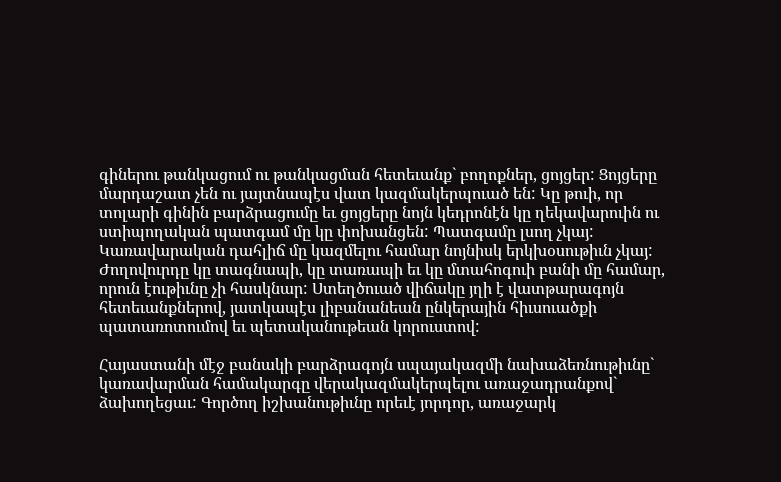գիներու թանկացում ու թանկացման հետեւանք` բողոքներ, ցոյցեր: Ցոյցերը մարդաշատ չեն ու յայտնապէս վատ կազմակերպուած են: Կը թուի, որ տոլարի գինին բարձրացումը եւ ցոյցերը նոյն կեդրոնէն կը ղեկավարուին ու ստիպողական պատգամ մը կը փոխանցեն: Պատգամը լսող չկայ: Կառավարական դահլիճ մը կազմելու համար նոյնիսկ երկխօսութիւն չկայ: Ժողովուրդը կը տագնապի, կը տառապի եւ կը մտահոգուի բանի մը համար, որուն էութիւնը չի հասկնար: Ստեղծուած վիճակը յղի է վատթարագոյն հետեւանքներով, յատկապէս լիբանանեան ընկերային հիւսուածքի պատառոտումով եւ պետականութեան կորուստով:

Հայաստանի մէջ բանակի բարձրագոյն սպայակազմի նախաձեռնութիւնը` կառավարման համակարգը վերակազմակերպելու առաջադրանքով` ձախողեցաւ: Գործող իշխանութիւնը որեւէ յորդոր, առաջարկ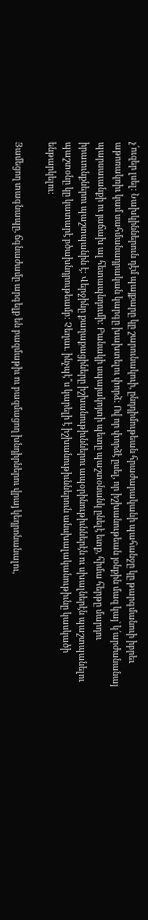չ՛ուզեր լսել: Նախկիններուն դէմ պայքարը կը շարունակուի, ընդդիմութեան հրաժարականի պահանջը կը թարգմանուի իբրեւ աթոռակռիւ կամ սահմանադրական կարգը խախտելու փորձ: Ով որ փորձէ ըսել, որ իշխանութեան յօնքին մազ կայ` կ՛արժանանայ պարսաւանքի ու յաճախ ալ հետապնդումի: Բանակի սպայակոյտի պետը պաշտօնանկ ընելէ ետք, հիմա հերթը մարդու իրաւունքներու պաշտպանին է: Վերջինը քաղաքացիները իշխանութիւններու ապօրինութիւններէն ու սխալներէն պաշտպանելու պաշտօնը կը կատարէ բծախնդրութեամբ: Չեղաւ. ինչպէ՞ս կարելի է իշխանութիւններուն անսխալականութիւնը կասկածի ենթարկելու:

Յամեցող տագնապը, ճգնաժամը արգելք են բազմաթիւ ու բազմացող խնդիրներու վրայ կեդրոնանալու,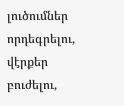լուծումներ որդեգրելու, վէրքեր բուժելու,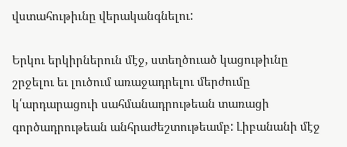վստահութիւնը վերականգնելու:

Երկու երկիրներուն մէջ, ստեղծուած կացութիւնը շրջելու եւ լուծում առաջադրելու մերժումը կ՛արդարացուի սահմանադրութեան տառացի գործադրութեան անհրաժեշտութեամբ: Լիբանանի մէջ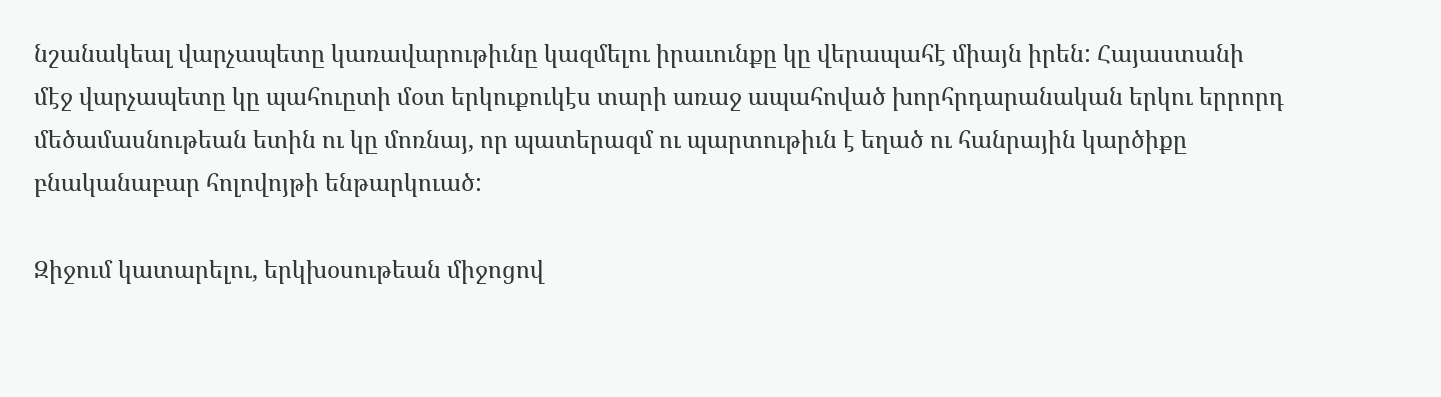նշանակեալ վարչապետը կառավարութիւնը կազմելու իրաւունքը կը վերապահէ միայն իրեն: Հայաստանի մէջ վարչապետը կը պահուըտի մօտ երկուքուկէս տարի առաջ ապահոված խորհրդարանական երկու երրորդ մեծամասնութեան ետին ու կը մոռնայ, որ պատերազմ ու պարտութիւն է եղած ու հանրային կարծիքը բնականաբար հոլովոյթի ենթարկուած:

Զիջում կատարելու, երկխօսութեան միջոցով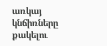առկայ կնճիռները քակելու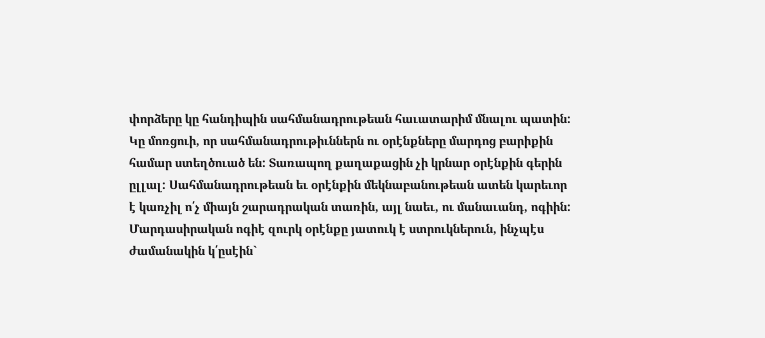փորձերը կը հանդիպին սահմանադրութեան հաւատարիմ մնալու պատին: Կը մոռցուի, որ սահմանադրութիւններն ու օրէնքները մարդոց բարիքին համար ստեղծուած են: Տառապող քաղաքացին չի կրնար օրէնքին գերին ըլլալ: Սահմանադրութեան եւ օրէնքին մեկնաբանութեան ատեն կարեւոր է կառչիլ ո՛չ միայն շարադրական տառին, այլ նաեւ, ու մանաւանդ, ոգիին: Մարդասիրական ոգիէ զուրկ օրէնքը յատուկ է ստրուկներուն, ինչպէս ժամանակին կ՛ըսէին`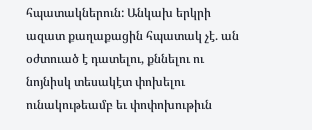հպատակներուն: Անկախ երկրի ազատ քաղաքացին հպատակ չէ. ան օժտուած է դատելու, քննելու ու նոյնիսկ տեսակէտ փոխելու ունակութեամբ եւ փոփոխութիւն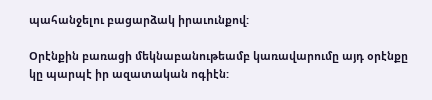պահանջելու բացարձակ իրաւունքով:

Օրէնքին բառացի մեկնաբանութեամբ կառավարումը այդ օրէնքը կը պարպէ իր ազատական ոգիէն: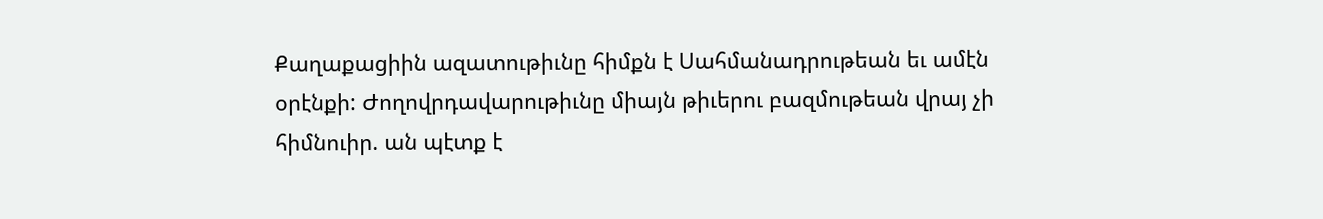Քաղաքացիին ազատութիւնը հիմքն է Սահմանադրութեան եւ ամէն օրէնքի: Ժողովրդավարութիւնը միայն թիւերու բազմութեան վրայ չի հիմնուիր. ան պէտք է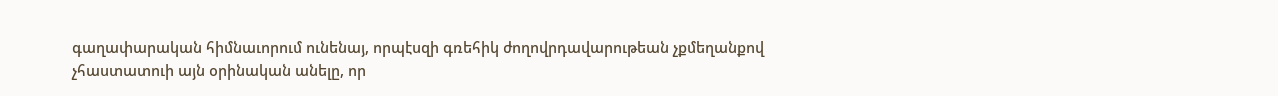գաղափարական հիմնաւորում ունենայ, որպէսզի գռեհիկ ժողովրդավարութեան չքմեղանքով չհաստատուի այն օրինական անելը, որ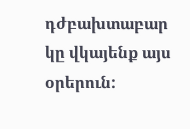դժբախտաբար կը վկայենք այս օրերուն: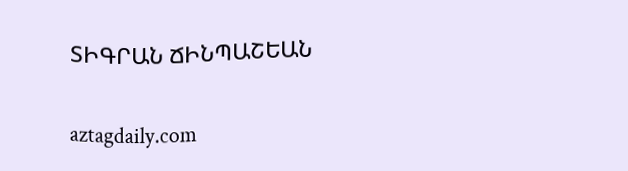ՏԻԳՐԱՆ ՃԻՆՊԱՇԵԱՆ

aztagdaily.com